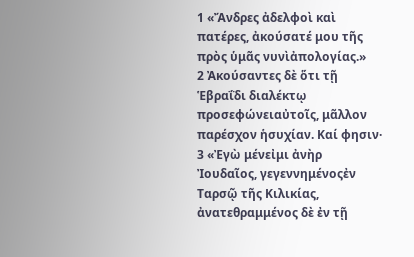1 «Ἄνδρες ἀδελφοὶ καὶ πατέρες, ἀκούσατέ μου τῆς πρὸς ὑμᾶς νυνὶἀπολογίας.»
2 Ἀκούσαντες δὲ ὅτι τῇ Ἑβραΐδι διαλέκτῳ προσεφώνειαὐτοῖς, μᾶλλον παρέσχον ἡσυχίαν. Καί φησιν·
3 «Ἐγὼ μένεἰμι ἀνὴρ Ἰουδαῖος, γεγεννημένοςἐν Ταρσῷ τῆς Κιλικίας, ἀνατεθραμμένος δὲ ἐν τῇ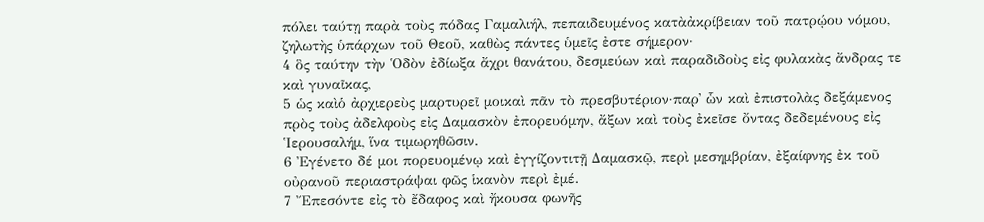πόλει ταύτῃ παρὰ τοὺς πόδας Γαμαλιήλ, πεπαιδευμένος κατὰἀκρίβειαν τοῦ πατρῴου νόμου, ζηλωτὴς ὑπάρχων τοῦ Θεοῦ, καθὼς πάντες ὑμεῖς ἐστε σήμερον·
4 ὃς ταύτην τὴν Ὁδὸν ἐδίωξα ἄχρι θανάτου, δεσμεύων καὶ παραδιδοὺς εἰς φυλακὰς ἄνδρας τε καὶ γυναῖκας,
5 ὡς καὶὁ ἀρχιερεὺς μαρτυρεῖ μοικαὶ πᾶν τὸ πρεσβυτέριον·παρ᾿ ὧν καὶ ἐπιστολὰς δεξάμενος πρὸς τοὺς ἀδελφοὺς εἰς Δαμασκὸν ἐπορευόμην, ἄξων καὶ τοὺς ἐκεῖσε ὄντας δεδεμένους εἰς Ἱερουσαλήμ, ἵνα τιμωρηθῶσιν.
6 Ἐγένετο δέ μοι πορευομένῳ καὶ ἐγγίζοντιτῇ Δαμασκῷ, περὶ μεσημβρίαν, ἐξαίφνης ἐκ τοῦ οὐρανοῦ περιαστράψαι φῶς ἱκανὸν περὶ ἐμέ.
7 Ἔπεσόντε εἰς τὸ ἔδαφος καὶ ἤκουσα φωνῆς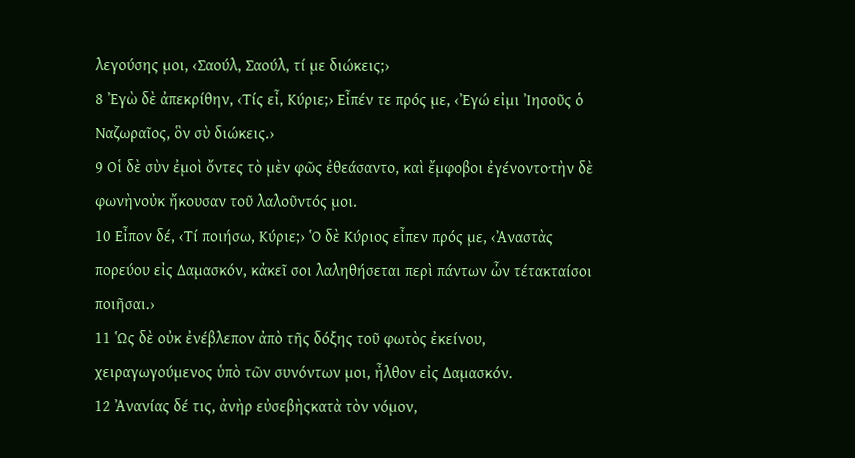λεγούσης μοι, ‹Σαούλ, Σαούλ, τί με διώκεις;›
8 Ἐγὼ δὲ ἀπεκρίθην, ‹Τίς εἶ, Κύριε;› Εἶπέν τε πρός με, ‹Ἐγώ εἰμι Ἰησοῦς ὁ Ναζωραῖος, ὃν σὺ διώκεις.›
9 Οἱ δὲ σὺν ἐμοὶ ὄντες τὸ μὲν φῶς ἐθεάσαντο, καὶ ἔμφοβοι ἐγένοντο·τὴν δὲ φωνὴνοὐκ ἤκουσαν τοῦ λαλοῦντός μοι.
10 Εἶπον δέ, ‹Τί ποιήσω, Κύριε;› Ὁ δὲ Κύριος εἶπεν πρός με, ‹Ἀναστὰς πορεύου εἰς Δαμασκόν, κἀκεῖ σοι λαληθήσεται περὶ πάντων ὧν τέτακταίσοι ποιῆσαι.›
11 Ὡς δὲ οὐκ ἐνέβλεπον ἀπὸ τῆς δόξης τοῦ φωτὸς ἐκείνου, χειραγωγούμενος ὑπὸ τῶν συνόντων μοι, ἦλθον εἰς Δαμασκόν.
12 Ἀνανίας δέ τις, ἀνὴρ εὐσεβὴςκατὰ τὸν νόμον,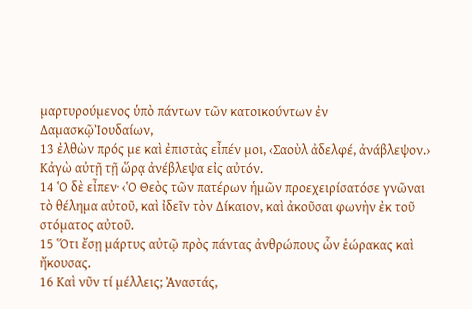μαρτυρούμενος ὑπὸ πάντων τῶν κατοικούντων ἐν ΔαμασκῷἸουδαίων,
13 ἐλθὼν πρός με καὶ ἐπιστὰς εἶπέν μοι, ‹Σαοὺλ ἀδελφέ, ἀνάβλεψον.› Κἀγὼ αὐτῇ τῇ ὥρᾳ ἀνέβλεψα εἰς αὐτόν.
14 Ὁ δὲ εἶπεν· ‹Ὁ Θεὸς τῶν πατέρων ἡμῶν προεχειρίσατόσε γνῶναι τὸ θέλημα αὐτοῦ, καὶ ἰδεῖν τὸν Δίκαιον, καὶ ἀκοῦσαι φωνὴν ἐκ τοῦ στόματος αὐτοῦ.
15 Ὅτι ἔσῃ μάρτυς αὐτῷ πρὸς πάντας ἀνθρώπους ὧν ἑώρακας καὶ ἤκουσας.
16 Καὶ νῦν τί μέλλεις; Ἀναστάς,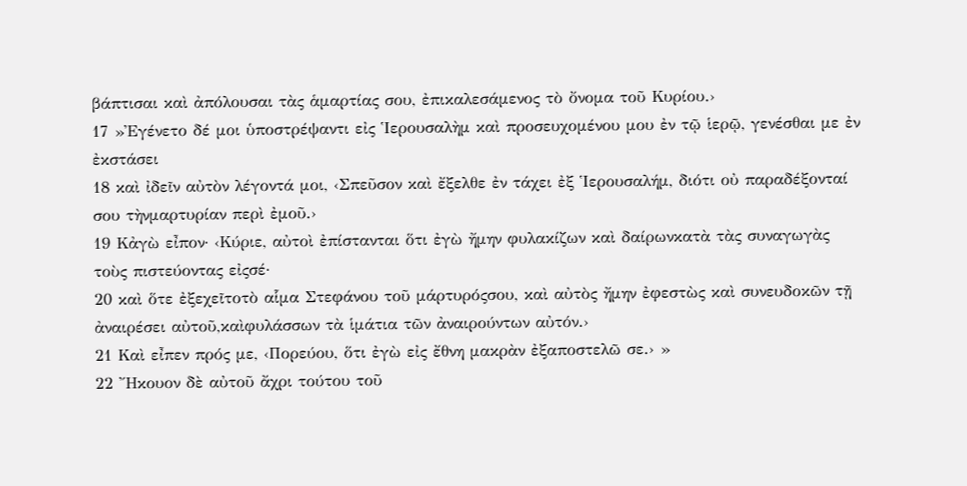βάπτισαι καὶ ἀπόλουσαι τὰς ἁμαρτίας σου, ἐπικαλεσάμενος τὸ ὄνομα τοῦ Κυρίου.›
17 »Ἐγένετο δέ μοι ὑποστρέψαντι εἰς Ἱερουσαλὴμ καὶ προσευχομένου μου ἐν τῷ ἱερῷ, γενέσθαι με ἐν ἐκστάσει
18 καὶ ἰδεῖν αὐτὸν λέγοντά μοι, ‹Σπεῦσον καὶ ἔξελθε ἐν τάχει ἐξ Ἱερουσαλήμ, διότι οὐ παραδέξονταί σου τὴνμαρτυρίαν περὶ ἐμοῦ.›
19 Κἀγὼ εἶπον· ‹Κύριε, αὐτοὶ ἐπίστανται ὅτι ἐγὼ ἤμην φυλακίζων καὶ δαίρωνκατὰ τὰς συναγωγὰς τοὺς πιστεύοντας εἰςσέ·
20 καὶ ὅτε ἐξεχεῖτοτὸ αἷμα Στεφάνου τοῦ μάρτυρόςσου, καὶ αὐτὸς ἤμην ἐφεστὼς καὶ συνευδοκῶν τῇ ἀναιρέσει αὐτοῦ,καὶφυλάσσων τὰ ἱμάτια τῶν ἀναιρούντων αὐτόν.›
21 Καὶ εἶπεν πρός με, ‹Πορεύου, ὅτι ἐγὼ εἰς ἔθνη μακρὰν ἐξαποστελῶ σε.› »
22 Ἤκουον δὲ αὐτοῦ ἄχρι τούτου τοῦ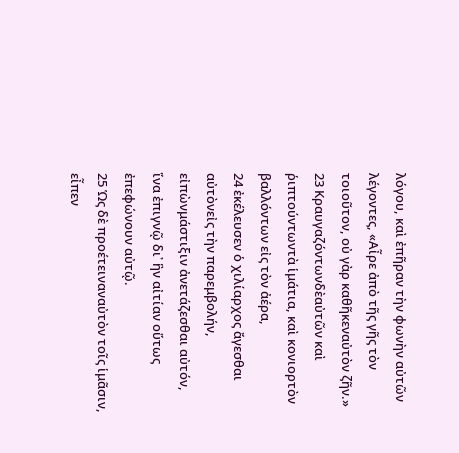λόγου, καὶ ἐπῆραν τὴν φωνὴν αὐτῶν λέγοντες, «Αἶρε ἀπὸ τῆς γῆς τὸν τοιοῦτον, οὐ γὰρ καθῆκεναὐτὸν ζῆν.»
23 Κραυγαζόντωνδὲαὐτῶν καὶ ῥιπτούντωντὰ ἱμάτια, καὶ κονιορτὸν βαλλόντων εἰς τὸν ἀέρα,
24 ἐκέλευσεν ὁ χιλίαρχος ἄγεσθαι αὐτὸνεἰς τὴν παρεμβολήν, εἰπὼνμάστιξιν ἀνετάζεσθαι αὐτόν, ἵνα ἐπιγνῷ δι᾿ ἣν αἰτίαν οὕτως ἐπεφώνουν αὐτῷ.
25 Ὡς δὲ προέτειναναὐτὸν τοῖς ἱμᾶσιν, εἶπεν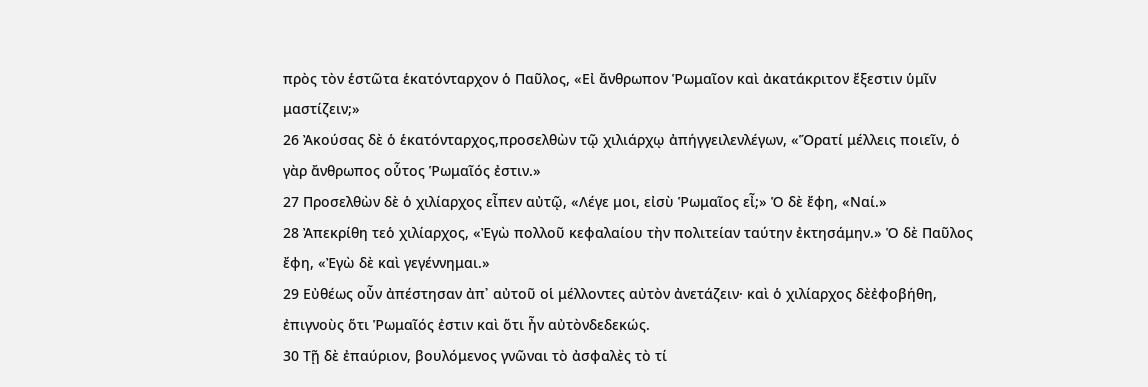πρὸς τὸν ἑστῶτα ἑκατόνταρχον ὁ Παῦλος, «Εἰ ἄνθρωπον Ῥωμαῖον καὶ ἀκατάκριτον ἔξεστιν ὑμῖν μαστίζειν;»
26 Ἀκούσας δὲ ὁ ἑκατόνταρχος,προσελθὼν τῷ χιλιάρχῳ ἀπήγγειλενλέγων, «Ὅρατί μέλλεις ποιεῖν, ὁ γὰρ ἄνθρωπος οὗτος Ῥωμαῖός ἐστιν.»
27 Προσελθὼν δὲ ὁ χιλίαρχος εἶπεν αὐτῷ, «Λέγε μοι, εἰσὺ Ῥωμαῖος εἶ;» Ὁ δὲ ἔφη, «Ναί.»
28 Ἀπεκρίθη τεὁ χιλίαρχος, «Ἐγὼ πολλοῦ κεφαλαίου τὴν πολιτείαν ταύτην ἐκτησάμην.» Ὁ δὲ Παῦλος ἔφη, «Ἐγὼ δὲ καὶ γεγέννημαι.»
29 Εὐθέως οὖν ἀπέστησαν ἀπ᾿ αὐτοῦ οἱ μέλλοντες αὐτὸν ἀνετάζειν· καὶ ὁ χιλίαρχος δὲἐφοβήθη, ἐπιγνοὺς ὅτι Ῥωμαῖός ἐστιν καὶ ὅτι ἦν αὐτὸνδεδεκώς.
30 Τῇ δὲ ἐπαύριον, βουλόμενος γνῶναι τὸ ἀσφαλὲς τὸ τί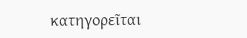κατηγορεῖται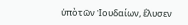ὑπὸτῶν Ἰουδαίων, ἔλυσεν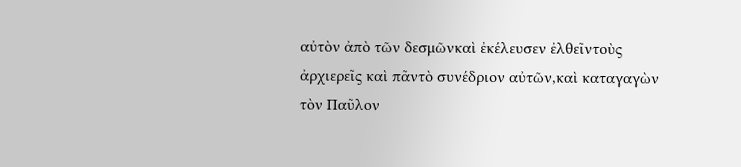αὐτὸν ἀπὸ τῶν δεσμῶνκαὶ ἐκέλευσεν ἐλθεῖντοὺς ἀρχιερεῖς καὶ πᾶντὸ συνέδριον αὐτῶν,καὶ καταγαγὼν τὸν Παῦλον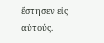ἔστησεν εἰς αὐτούς.